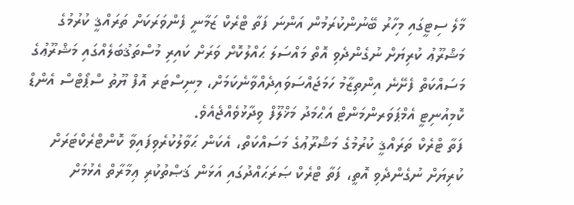މާލެ ސިޓީގައި މިހާރު ބޭނުންކުރަމުން އަންނަ ފަތާ ޓްރެކް ޒަމާނީ ފެންވަރަކަށް ތަރައްޤީ ކުރުމުގެ މަޝްރޫޢު ކުރިޔަށް ނުގެންދެވި އޮތް މައްސަލަ ޙައްލުކޮށް ވަރަށް ކައިރި މުސްތަޤުބަލެއްގައި މަޝްރޫޢުގެ މަސައްކަތް ފެށޭނެ އިންތިޒާމު ހަމަޖައްސަވައިދެއްވާނެކަމަށް، މިނިސްޓަރ އޮފް ޔޫތު ސްޕޯޓްސް އެންޑް ކޮމިއުނިޓީ އެމްޕަވަރންމަންޓް އަޙްމަދު މަޚްލޫފް ވިދާޅުވެއްޖެއެވެ.
ފަތާ ޓްރެކް ތަރައްޤީ ކުރުމުގެ މަޝްރޫޢުގެ މަސައްކަތް، އެކަން ޙަވާލުކުރެވިފައިވާ ކޮންޓްރެކްޓަރަށް ކުރިޔަށް ނުގެންދެވި އޮތީ، ފަތާ ޓްރެކް ޞަރަޙައްދުގައި އަޅަން ޤަޞްތުކުރި ޢިމާރާތް އެޅުމަށް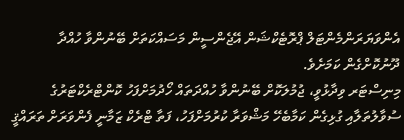އެންވަޔަރަންމެންޓަލް ޕްރޮޓެކްޝަން އޭޖެންސީން މަސައްކަތަށް ބޭނުންވާ ހުއްދާ ދޫނުކޮށްގެން ކަމަށެވެ.
މިނިސްޓަރ ވިދާޅުވީ، ޖުމުލަކޮށް ބޭނުންވާ ހުއްދަތައް ހޯދުމަށްފަހު ކޮންޓްރެކްޓަރުގެ ސުވާލުތަލާއި ގުޅިގެން ކަމާބެހޭ މަޝްވަރާ ކުރުމަށްފަހު، ފަތާ ޓްރެކް ޒަމާނީ ފެންވަރަށް ތަރައްޤީ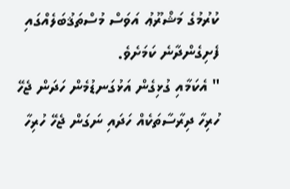ކުރުމުގެ މަޝްރޫޢު އަވަސް މުސްތަޤުބަލެއްގައި ފެށިގެންދާނެ ކަމަށެވެ.
" އެކަމާއި ގުޅިގެން އަޅުގަނޑުމެން ހަދަން ޖެހޭ ހުރިހާ ދިރާސާތަކެއް ހަދައި ނަގަން ޖެހޭ ހުރިހާ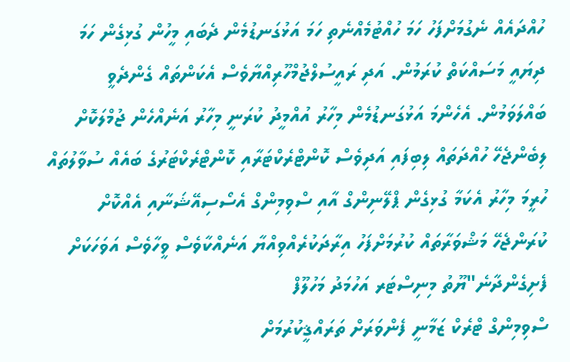ހުއްދައެއް ނެގުމަށްފަހު ހަމަ ހުއްޓުމެއްނެތި ހަމަ އަޅުގަނޑުމެން ދެބައި މީހުން ގުޅިގެން ހަމަ ދިޔައީ މަސައްކަތް ކުރަމުން. އަދި ރައީސުލްޖުމްހޫރިއްޔާވެސް އެކަންތައް ގެންދެވީ ބައްލަވަމުން. އެހެންމަ އަޅުގަނޑުމެން މިހާރު އުއްމީދު ކުރަނީ މިހާރު އަނެއްހެން ޖުމްލަކޮށް ލިބެންޖެހޭ ހުއްދަތައް ލިބިފައި އަދިވެސް ކޮންޓްރެކްޓަރާއި ކޮންޓްރެކްޓަރުގެ ބައެއް ސުވާލުތައް ހުރީމަ މިހާރު އެކަމާ ގުޅިގެން ޕްލޭނިންގް އާއި ސްވިމިންގް އެސޯސިއޭޝަނާއި އެއްކޮށް ކުރަންޖެހޭ މަޝްވަރާތައް ކުރުމަށްފަހު އިރާދަކުރެއްވިއްޔާ އަނެއްކާވެސް ވީހާވެސް އަވަހަކަށް ފެށިގެންދާނެ"ޔޫތު މިނިސްޓަރ އަހުމަދު މަހުލޫފް
ސްވިމިންގް ޓްރެކް ޒަމާނީ ފެންވަރަށް ތަރައްޤީކުރުމަށް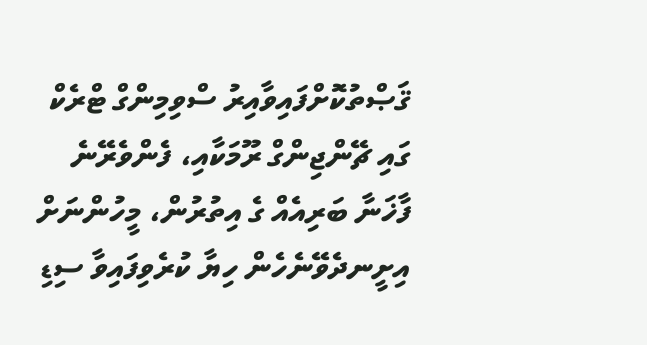ޤަޞްތުކޮށްފައިވާއިރު ސްވިމިންގް ޓްރެކް ގައި ޗޭންޖިންގް ރޫމަކާއި، ފެންވެރޭނެ ފާޚަނާ ބަރިއެއް ގެ އިތުރުން، މީހުންނަށް އިށީނދެވޭނެހެން ހިޔާ ކުރެވިފައިވާ ސިޑި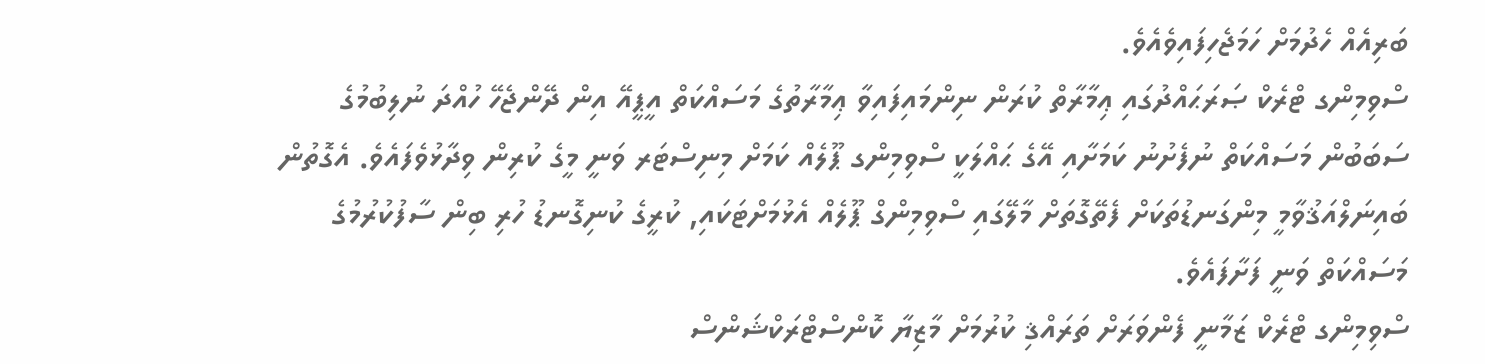ބަރިއެއް ހެދުމަށް ހަމަޖެހިފައިވެއެވެ.
ސްވިމިންގ ޓްރެކް ޞަރަޙައްދުގައި ޢިމާރާތް ކުރަން ނިންމައިފައިވާ ޢިމާރާތުގެ މަސައްކަތް އީޕީއޭ އިން ދޭންޖެހޭ ހުއްދަ ނުލިބުމުގެ ސަބަބުން މަސައްކަތް ނުފެށުނު ކަމަށާއި އޭގެ ޙައްލަކީ ސްވިމިންގ ޕޫލެއް ކަމަށް މިނިސްޓަރ ވަނީ މީގެ ކުރިން ވިދާޅުވެފައެވެ. އެގޮތުން ބައިނަލްއަޤުވާމީ މިންގަނޑުތަކަށް ފެތޭގޮތަށް މާލޭގައި ސްވިމިންގް ޕޫލެއް އެޅުމަށްޓަކައި, ކުރީގެ ކުނިގޮނޑު ހުރި ބިން ސާފުކުރުމުގެ މަސައްކަތް ވަނީ ފަށާފައެވެ.
ސްވިމިންގ ޓްރެކް ޒަމާނީ ފެންވަރަށް ތަރައްޤި ކުރުމަށް މާޒިޔާ ކޮންސްޓްރަކްޝަންސް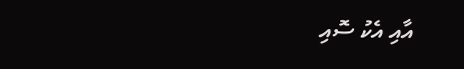އާއި އެކު ސޮއި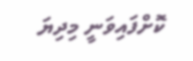ކޮށްފައިވަނީ މިދިޔަ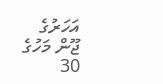އަހަރުގެ ޖޫން މަހުގެ 30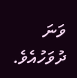ވަނަ ދުވަހުއެވެ.